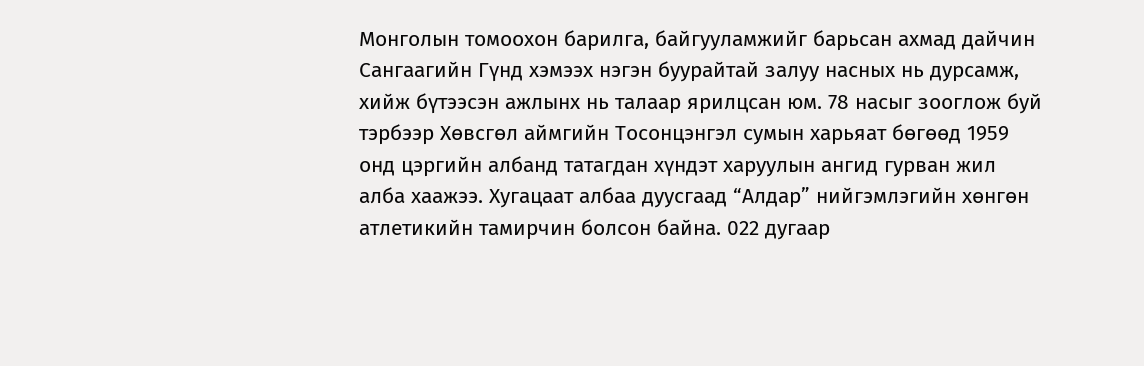Монголын томоохон барилга, байгууламжийг барьсан ахмад дайчин Сангаагийн Гүнд хэмээх нэгэн буурайтай залуу насных нь дурсамж, хийж бүтээсэн ажлынх нь талаар ярилцсан юм. 78 насыг зооглож буй тэрбээр Хөвсгөл аймгийн Тосонцэнгэл сумын харьяат бөгөөд 1959 онд цэргийн албанд татагдан хүндэт харуулын ангид гурван жил алба хаажээ. Хугацаат албаа дуусгаад “Алдар” нийгэмлэгийн хөнгөн атлетикийн тамирчин болсон байна. 022 дугаар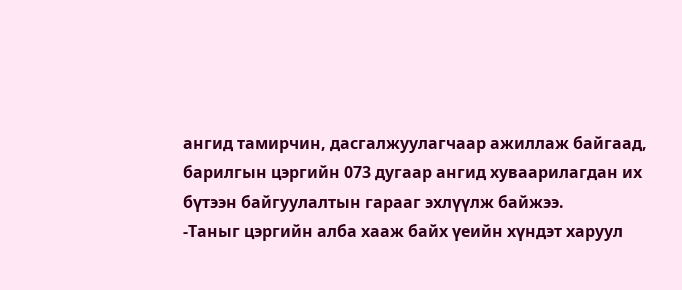ангид тамирчин, дасгалжуулагчаар ажиллаж байгаад, барилгын цэргийн 073 дугаар ангид хуваарилагдан их бүтээн байгуулалтын гарааг эхлүүлж байжээ.
-Таныг цэргийн алба хааж байх үеийн хүндэт харуул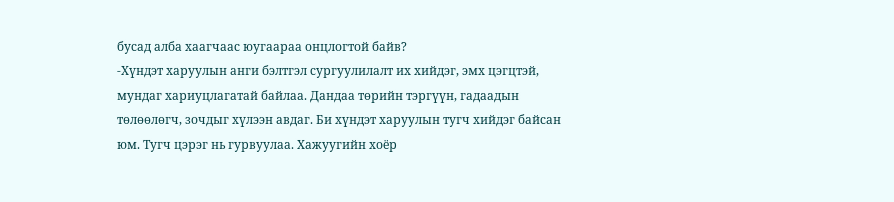бусад алба хаагчаас юугаараа онцлогтой байв?
-Хүндэт харуулын анги бэлтгэл сургуулилалт их хийдэг, эмх цэгцтэй, мундаг хариуцлагатай байлаа. Дандаа төрийн тэргүүн, гадаадын төлөөлөгч, зочдыг хүлээн авдаг. Би хүндэт харуулын тугч хийдэг байсан юм. Тугч цэрэг нь гурвуулаа. Хажуугийн хоёр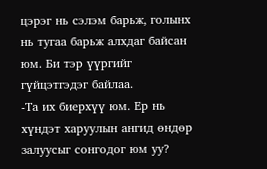цэрэг нь сэлэм барьж, голынх нь тугаа барьж алхдаг байсан юм. Би тэр үүргийг гүйцэтгэдэг байлаа.
-Та их биерхүү юм. Ер нь хүндэт харуулын ангид өндөр залуусыг сонгодог юм уу?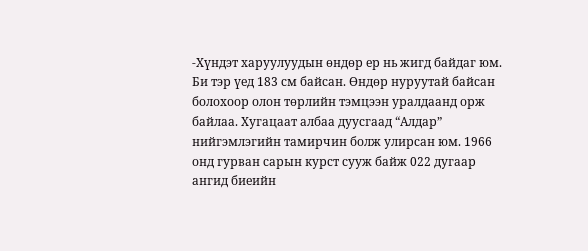-Хүндэт харуулуудын өндөр ер нь жигд байдаг юм. Би тэр үед 183 см байсан. Өндөр нуруутай байсан болохоор олон төрлийн тэмцээн уралдаанд орж байлаа. Хугацаат албаа дуусгаад “Алдар” нийгэмлэгийн тамирчин болж улирсан юм. 1966 онд гурван сарын курст сууж байж 022 дугаар ангид биеийн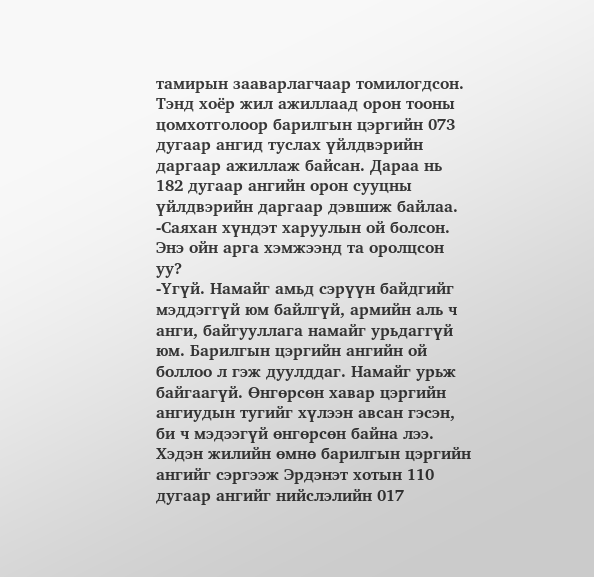тамирын зааварлагчаар томилогдсон. Тэнд хоёр жил ажиллаад орон тооны цомхотголоор барилгын цэргийн 073 дугаар ангид туслах үйлдвэрийн даргаар ажиллаж байсан. Дараа нь 182 дугаар ангийн орон сууцны үйлдвэрийн даргаар дэвшиж байлаа.
-Саяхан хүндэт харуулын ой болсон. Энэ ойн арга хэмжээнд та оролцсон уу?
-Үгүй. Намайг амьд сэрүүн байдгийг мэддэггүй юм байлгүй, армийн аль ч анги, байгууллага намайг урьдаггүй юм. Барилгын цэргийн ангийн ой боллоо л гэж дуулддаг. Намайг урьж байгаагүй. Өнгөрсөн хавар цэргийн ангиудын тугийг хүлээн авсан гэсэн, би ч мэдээгүй өнгөрсөн байна лээ. Хэдэн жилийн өмнө барилгын цэргийн ангийг сэргээж Эрдэнэт хотын 110 дугаар ангийг нийслэлийн 017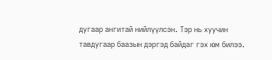дугаар ангитай нийлүүлсэн. Тэр нь хуучин тавдугаар баазын дэргэд байдаг гэх юм билээ.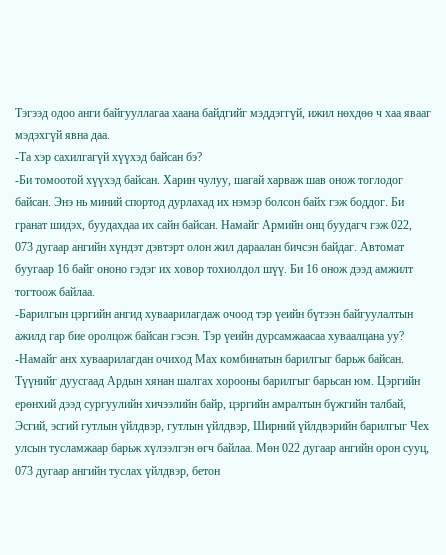Тэгээд одоо анги байгууллагаа хаана байдгийг мэддэггүй, ижил нөхдөө ч хаа явааг мэдэхгүй явна даа.
-Та хэр сахилгагүй хүүхэд байсан бэ?
-Би томоотой хүүхэд байсан. Харин чулуу, шагай харваж шав онож тоглодог байсан. Энэ нь миний спортод дурлахад их нэмэр болсон байх гэж боддог. Би гранат шидэх, буудахдаа их сайн байсан. Намайг Армийн онц буудагч гэж 022, 073 дугаар ангийн хүндэт дэвтэрт олон жил дараалан бичсэн байдаг. Автомат буугаар 16 байг ононо гэдэг их ховор тохиолдол шүү. Би 16 онож дээд амжилт тогтоож байлаа.
-Барилгын цэргийн ангид хуваарилагдаж очоод тэр үеийн бүтээн байгуулалтын ажилд гар бие оролцож байсан гэсэн. Тэр үеийн дурсамжаасаа хуваалцана уу?
-Намайг анх хуваарилагдан очиход Мах комбинатын барилгыг барьж байсан. Түүнийг дуусгаад Ардын хянан шалгах хорооны барилгыг барьсан юм. Цэргийн ерөнхий дээд сургуулийн хичээлийн байр, цэргийн амралтын бүжгийн талбай, Эсгий, эсгий гутлын үйлдвэр, гутлын үйлдвэр, Ширний үйлдвэрийн барилгыг Чех улсын тусламжаар барьж хүлээлгэн өгч байлаа. Мөн 022 дугаар ангийн орон сууц, 073 дугаар ангийн туслах үйлдвэр, бетон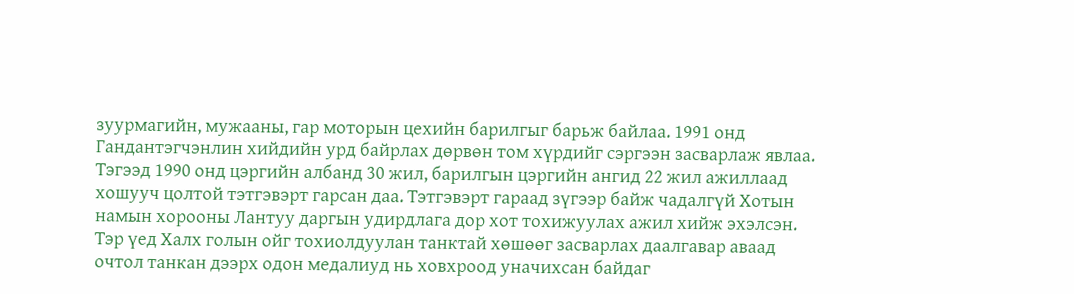зуурмагийн, мужааны, гар моторын цехийн барилгыг барьж байлаа. 1991 онд Гандантэгчэнлин хийдийн урд байрлах дөрвөн том хүрдийг сэргээн засварлаж явлаа. Тэгээд 1990 онд цэргийн албанд 30 жил, барилгын цэргийн ангид 22 жил ажиллаад хошууч цолтой тэтгэвэрт гарсан даа. Тэтгэвэрт гараад зүгээр байж чадалгүй Хотын намын хорооны Лантуу даргын удирдлага дор хот тохижуулах ажил хийж эхэлсэн.
Тэр үед Халх голын ойг тохиолдуулан танктай хөшөөг засварлах даалгавар аваад очтол танкан дээрх одон медалиуд нь ховхроод уначихсан байдаг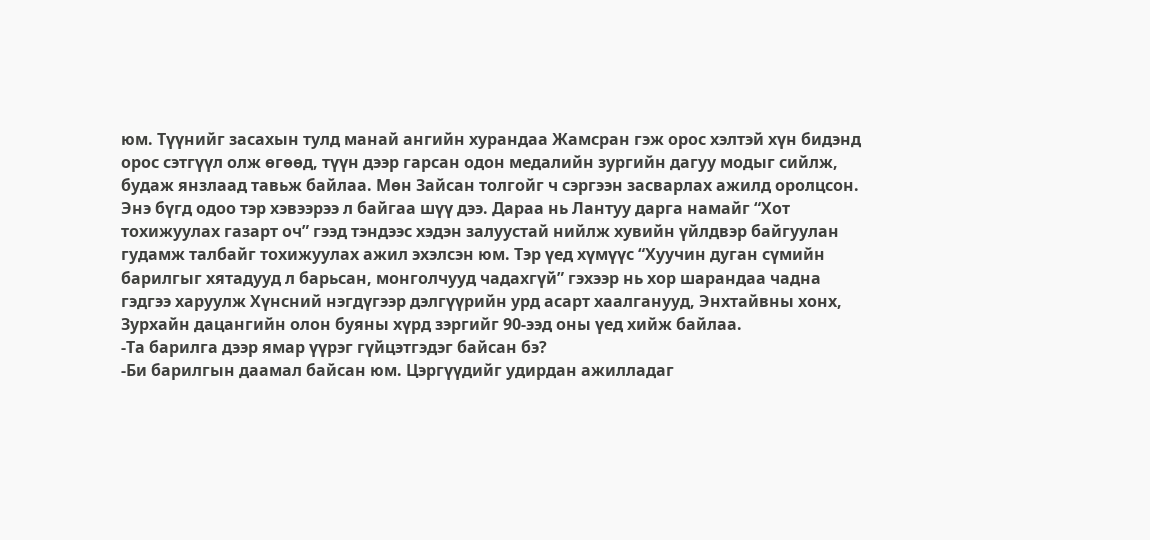юм. Түүнийг засахын тулд манай ангийн хурандаа Жамсран гэж орос хэлтэй хүн бидэнд орос сэтгүүл олж өгөөд, түүн дээр гарсан одон медалийн зургийн дагуу модыг сийлж, будаж янзлаад тавьж байлаа. Мөн Зайсан толгойг ч сэргээн засварлах ажилд оролцсон. Энэ бүгд одоо тэр хэвээрээ л байгаа шүү дээ. Дараа нь Лантуу дарга намайг “Хот тохижуулах газарт оч” гээд тэндээс хэдэн залуустай нийлж хувийн үйлдвэр байгуулан гудамж талбайг тохижуулах ажил эхэлсэн юм. Тэр үед хүмүүс “Хуучин дуган сүмийн барилгыг хятадууд л барьсан, монголчууд чадахгүй” гэхээр нь хор шарандаа чадна гэдгээ харуулж Хүнсний нэгдүгээр дэлгүүрийн урд асарт хаалганууд, Энхтайвны хонх, Зурхайн дацангийн олон буяны хүрд зэргийг 90-ээд оны үед хийж байлаа.
-Та барилга дээр ямар үүрэг гүйцэтгэдэг байсан бэ?
-Би барилгын даамал байсан юм. Цэргүүдийг удирдан ажилладаг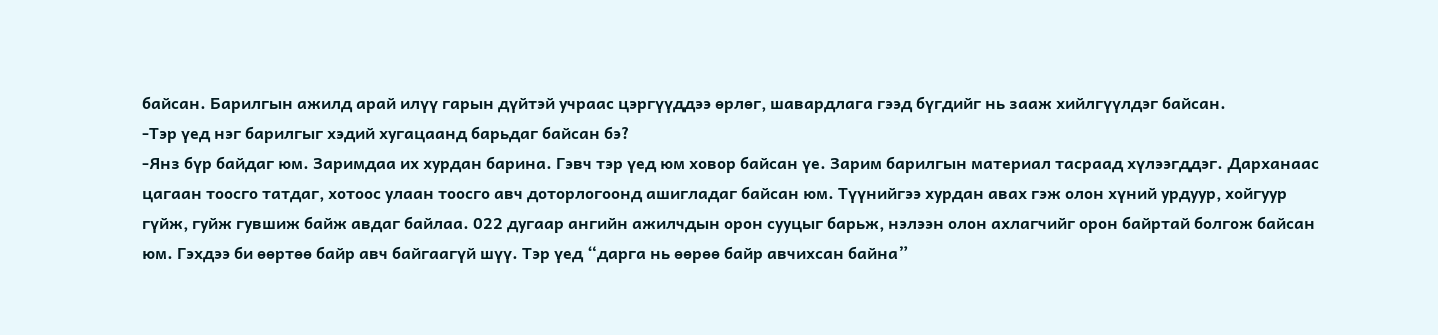байсан. Барилгын ажилд арай илүү гарын дүйтэй учраас цэргүүддээ өрлөг, шавардлага гээд бүгдийг нь зааж хийлгүүлдэг байсан.
-Тэр үед нэг барилгыг хэдий хугацаанд барьдаг байсан бэ?
-Янз бүр байдаг юм. Заримдаа их хурдан барина. Гэвч тэр үед юм ховор байсан үе. Зарим барилгын материал тасраад хүлээгддэг. Дарханаас цагаан тоосго татдаг, хотоос улаан тоосго авч доторлогоонд ашигладаг байсан юм. Түүнийгээ хурдан авах гэж олон хүний урдуур, хойгуур гүйж, гуйж гувшиж байж авдаг байлаа. 022 дугаар ангийн ажилчдын орон сууцыг барьж, нэлээн олон ахлагчийг орон байртай болгож байсан юм. Гэхдээ би өөртөө байр авч байгаагүй шүү. Тэр үед “дарга нь өөрөө байр авчихсан байна”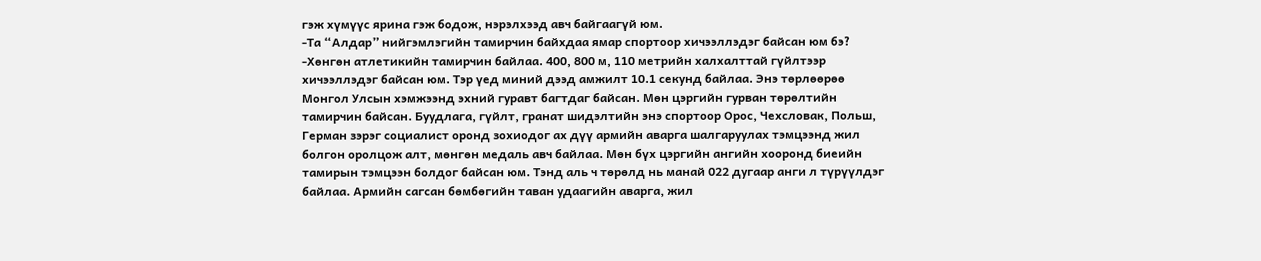гэж хүмүүс ярина гэж бодож, нэрэлхээд авч байгаагүй юм.
-Та “Алдар” нийгэмлэгийн тамирчин байхдаа ямар спортоор хичээллэдэг байсан юм бэ?
-Хөнгөн атлетикийн тамирчин байлаа. 400, 800 м, 110 метрийн халхалттай гүйлтээр хичээллэдэг байсан юм. Тэр үед миний дээд амжилт 10.1 секунд байлаа. Энэ төрлөөрөө Монгол Улсын хэмжээнд эхний гуравт багтдаг байсан. Мөн цэргийн гурван төрөлтийн тамирчин байсан. Буудлага, гүйлт, гранат шидэлтийн энэ спортоор Орос, Чехсловак, Польш, Герман зэрэг социалист оронд зохиодог ах дүү армийн аварга шалгаруулах тэмцээнд жил болгон оролцож алт, мөнгөн медаль авч байлаа. Мөн бүх цэргийн ангийн хооронд биеийн тамирын тэмцээн болдог байсан юм. Тэнд аль ч төрөлд нь манай 022 дугаар анги л түрүүлдэг байлаа. Армийн сагсан бөмбөгийн таван удаагийн аварга, жил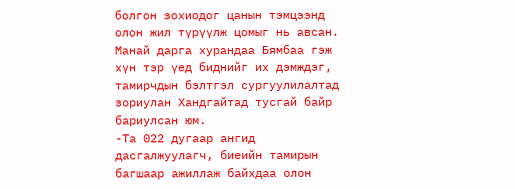болгон зохиодог цанын тэмцээнд олон жил түрүүлж цомыг нь авсан. Манай дарга хурандаа Бямбаа гэж хүн тэр үед биднийг их дэмждэг, тамирчдын бэлтгэл сургуулилалтад зориулан Хандгайтад тусгай байр бариулсан юм.
-Та 022 дугаар ангид дасгалжуулагч, биеийн тамирын багшаар ажиллаж байхдаа олон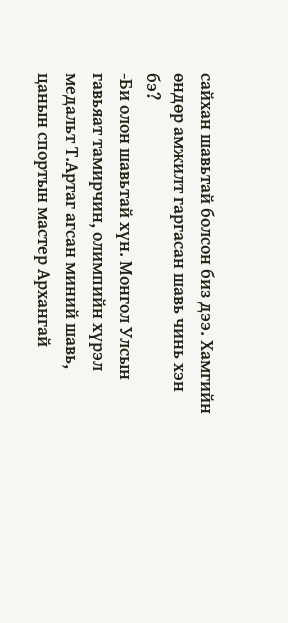сайхан шавьтай болсон биз дээ. Хамгийн өндөр амжилт гаргасан шавь чинь хэн бэ?
-Би олон шавьтай хүн. Монгол Улсын гавьяат тамирчин, олимпийн хүрэл медальт Т.Артаг агсан миний шавь, цанын спортын мастер Архангай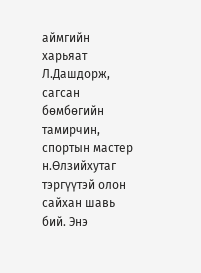аймгийн харьяат Л.Дашдорж, сагсан бөмбөгийн тамирчин, спортын мастер н.Өлзийхутаг тэргүүтэй олон сайхан шавь бий. Энэ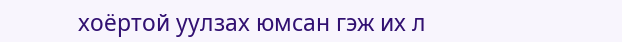хоёртой уулзах юмсан гэж их л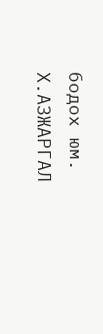бодох юм.
Х.АЗЖАРГАЛ